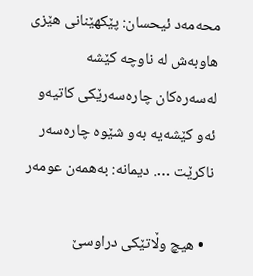محه‌مه‌د ئیحسان: پێكهێنانی هێزی هاوبه‌ش له‌ ناوچه‌ كێشه‌ له‌سه‌ره‌كان چاره‌سه‌رێكی كاتیه‌و ئه‌و كێشه‌یه‌ به‌و شێوه‌ چاره‌سه‌ر ناكرێت …. دیمانه‌: به‌همه‌ن عومه‌ر

  • هیچ وڵاتێكی دراوسێ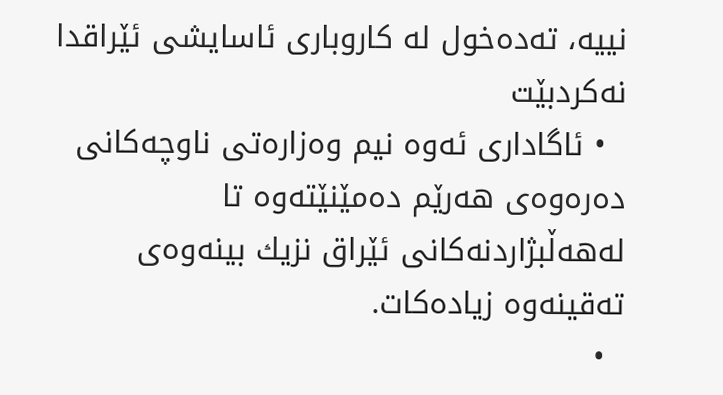نییه‌، ته‌ده‌خول له‌ كاروباری ئاسایشی ئێراقدا نه‌كردبێت
  • ئاگاداری ئه‌وه‌ نیم وه‌زاره‌تی ناوچه‌كانی ده‌ره‌وه‌ی هه‌رێم ده‌مێنێته‌وه‌ تا له‌هه‌ڵبژاردنه‌كانی ئێراق نزیك بینه‌وه‌ی ته‌قینه‌وه‌ زیاده‌كات.
  •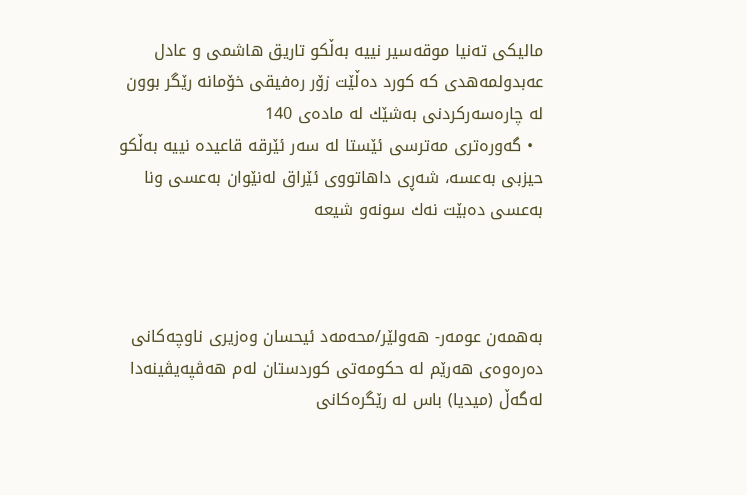مالیكی ته‌نیا موقه‌سیر نییه‌ به‌ڵكو تاریق هاشمی و عادل عه‌بدولمه‌هدی كه‌ كورد ده‌ڵێت زۆر ره‌فیقی خۆمانه‌ رێگر بوون له‌ چاره‌سه‌ركردنی به‌شێك له‌ ماده‌ی 140
  • گه‌وره‌تری مه‌ترسی ئێستا له‌ سه‌ر ئێرقه‌ قاعیده‌ نییه‌ به‌ڵكو حیزبی به‌عسه‌، شه‌ڕی داهاتووی ئێراق له‌نێوان به‌عسی ونا به‌عسی ده‌بێت نه‌ك سونه‌و شیعه‌



به‌همه‌ن عومه‌ر- هه‌ولێر/محه‌مه‌د ئیحسان وه‌زیری ناوچه‌كانی ده‌ره‌وه‌ی هه‌رێم له‌ حكومه‌تی كوردستان له‌م هه‌ڤپه‌یڤینه‌دا له‌گه‌ڵ (میدیا) باس له‌ رێگره‌كانی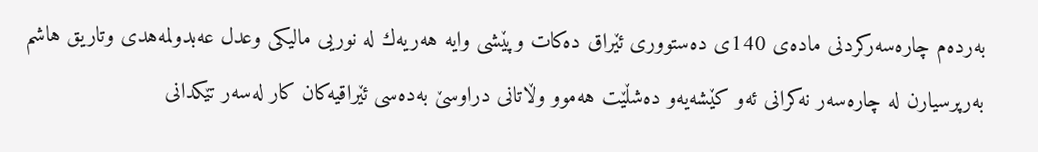به‌رده‌م چاره‌سه‌ركردنی ماده‌ی 140ی ده‌ستووری ئێراق ده‌كات وپێشی وایه‌ هه‌ریه‌ك له‌ نوریی مالیكی وعدل عه‌بدولمه‌هدی وتاریق هاشم به‌رپرسیارن له‌ چاره‌سه‌ر نه‌كرانی ئه‌و كێشه‌یه‌و ده‌شڵێت هه‌موو وڵاتانی دراوسێ به‌ده‌سی ئێراقیه‌كان كار له‌سه‌ر تێكدانی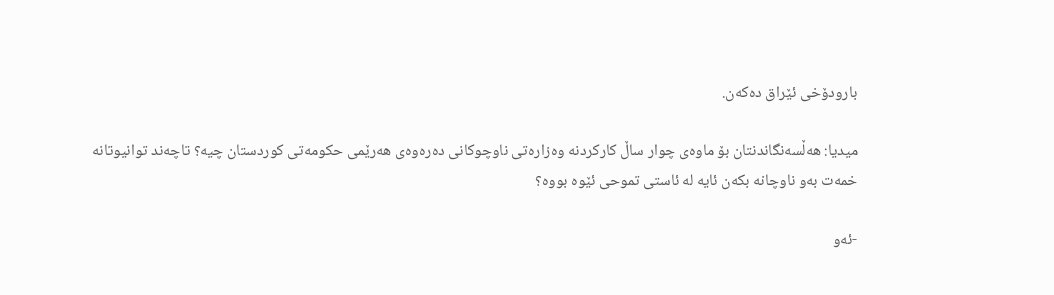بارودۆخی ئێراق ده‌كه‌ن.

میدیا: هه‌ڵسه‌نگاندنتان بۆ ماوه‌ی چوار ساڵ كاركردنه‌ وه‌زاره‌تی ناوچوكانی ده‌ره‌وه‌ی هه‌رێمی حكومه‌تی كوردستان چیه‌؟ تاچه‌ند توانیوتانه‌ خمه‌ت به‌و ناوچانه‌ بكه‌ن ئایه‌ له‌ ئاستی تموحی ئێوه‌ بووه‌؟

-ئه‌و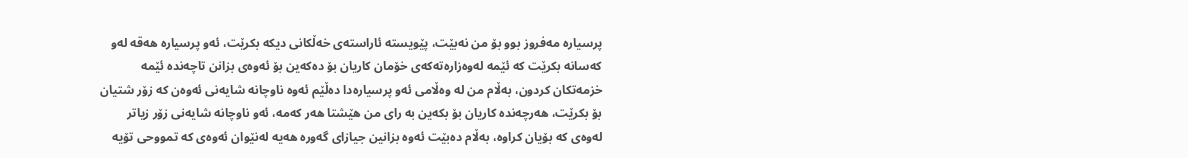پرسیاره‌ مه‌فروز بوو بۆ من نه‌بێت، پێویسته‌ ئاراسته‌ی خه‌ڵكانی دیكه‌ بكرێت، ئه‌و پرسیاره‌ هه‌قه‌ له‌و كه‌سانه‌ بكرێت كه‌ ئێمه‌ له‌وه‌زاره‌ته‌كه‌ی خۆمان كاریان بۆ ده‌كه‌ین بۆ ئه‌وه‌ی بزانن تاچه‌نده‌ ئێمه‌ خزمه‌تكان كردون، به‌ڵام من له‌ وه‌ڵامی ئه‌و پرسیاره‌دا ده‌ڵێم ئه‌وه‌ ناوچانه‌ شایه‌نی ئه‌وه‌ن كه‌ زۆر شتیان بۆ بكرێت، هه‌رچه‌نده‌ كاریان بۆ بكه‌ین به‌ رای من هێشتا هه‌ر كه‌مه‌، ئه‌و ناوچانه‌ شایه‌نی زۆر زیاتر له‌وه‌ی كه‌ بۆیان كراوه‌، به‌ڵام ده‌بێت ئه‌وه‌ بزانین جیازای گه‌وره‌ هه‌یه‌ له‌نێوان ئه‌وه‌ی كه‌ تمووحی تۆیه‌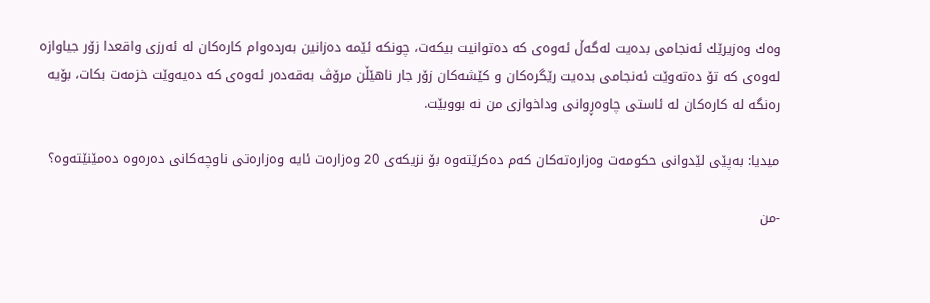وه‌ك وه‌زیرێك ئه‌نجامی بده‌یت له‌گه‌ڵ ئه‌وه‌ی كه‌ ده‌توانیت بیكه‌ت، چونكه‌ ئێمه‌ ده‌زانین به‌رده‌وام كاره‌كان له‌ ئه‌رزی واقعدا زۆر جیاوازه‌ له‌وه‌ی كه‌ تۆ ده‌ته‌وێت ئه‌نجامی بده‌یت رێگره‌كان و كێشه‌كان زۆر جار ناهێڵن مرۆڤ به‌قه‌ده‌ر ئه‌وه‌ی كه‌ ده‌یه‌وێت خزمه‌ت بكات، بۆیه‌ ره‌نگه‌ له‌ كاره‌كان له‌ ئاستی چاوه‌ڕوانی وداخوازی من نه‌ بووبێت.

میدیا: به‌پێی لێدوانی حكومه‌ت وه‌زاره‌ته‌كان كه‌م ده‌كرێته‌وه‌ بۆ نزیكه‌ی 20 وه‌زاره‌ت ئایه‌ وه‌زاره‌تی ناوچه‌كانی ده‌ره‌وه‌ ده‌مێنێته‌وه‌؟

-من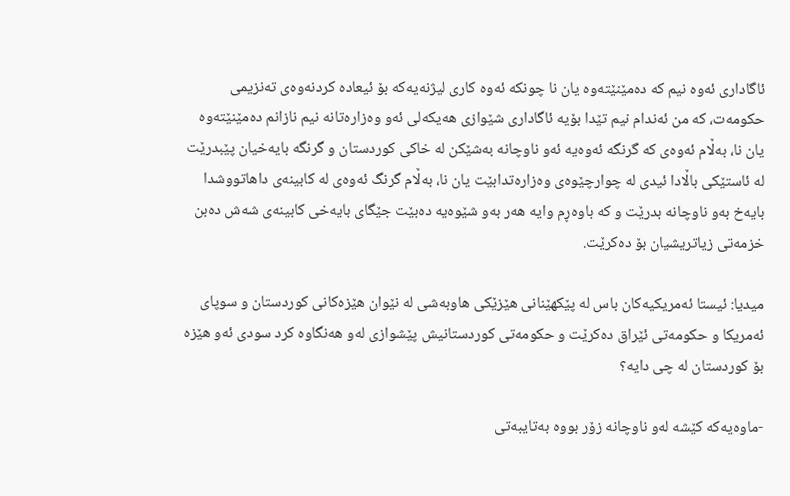ئاگاداری ئه‌وه‌ نیم كه‌ ده‌مێنێته‌وه‌ یان نا چونكه‌ ئه‌وه‌ كاری لیژنه‌یه‌كه‌ بۆ ئیعاده‌ كردنه‌وه‌ی ته‌نزیمی حكومه‌ت، كه‌ من ئه‌ندام نیم تێدا بۆیه‌ ئاگاداری شێوازی هه‌یكه‌لی ئه‌و وه‌زاره‌تانه‌ نیم نازانم ده‌مێنێته‌وه‌ یان نا، به‌ڵام ئه‌وه‌ی كه‌ گرنگه‌ ئه‌وه‌یه‌ ئه‌و ناوچانه‌ به‌شێكن له‌ خاكی كوردستان و گرنگه‌ بایه‌خیان پێبدرێت له‌ ئاستێكی باڵادا ئیدی له‌ چوارچێوه‌ی وه‌زاره‌تدابێت یان نا، به‌ڵام گرنگ ئه‌وه‌ی له‌ كابینه‌ی داهاتووشدا بایه‌خ به‌و ناوچانه‌ بدرێت و كه‌ باوه‌ڕم وایه‌ هه‌ر به‌و شێوه‌یه‌ ده‌بێت جێگای بایه‌خی كابینه‌ی شه‌ش ده‌بن خزمه‌تی زیاتریشیان بۆ ده‌كرێت.

میدیا: ئیستا ئه‌مریكیه‌كان باس له‌ پێكهێنانی هێزێكی هاوبه‌شی له‌ نێوان هێزه‌كانی كوردستان و سوپای ئه‌مریكا و حكومه‌تی ئێراق ده‌كرێت و حكومه‌تی كوردستانیش پێشوازی له‌و هه‌نگاوه‌ كرد سودی ئه‌و هێزه‌ بۆ كوردستان له‌ چی دایه‌؟

-ماوه‌یه‌كه‌ كێشه‌ له‌و ناوچانه‌ زۆر بووه‌ به‌تایبه‌تی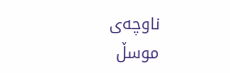ناوچه‌ی موسڵ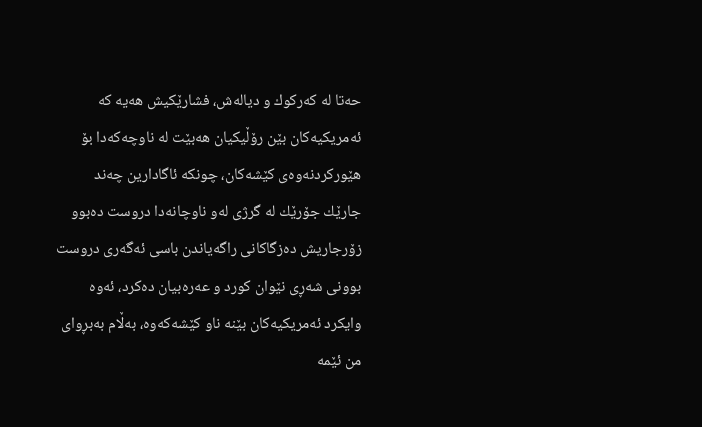حه‌تا له‌ كه‌ركوك و دیاله‌ش، فشارێكیش هه‌یه‌ كه‌ ئه‌مریكیه‌كان بێن رۆڵیكیان هه‌بێت له‌ ناوچه‌كه‌دا بۆ هێوركردنه‌وه‌ی كێشه‌كان، چونكه‌ ئاگادارین چه‌ند جارێك جۆرێك له‌ گرژی له‌و ناوچانه‌دا دروست ده‌بوو زۆرجاریش ده‌زگاكانی راگه‌یاندن باسی ئه‌گه‌ری دروست بوونی شه‌ڕی نێوان كورد و عه‌ره‌بیان ده‌كرد، ئه‌وه‌ وایكرد ئه‌مریكیه‌كان بێنه‌ ناو كێشه‌كه‌وه‌، به‌ڵام به‌بڕوای من ئێمه‌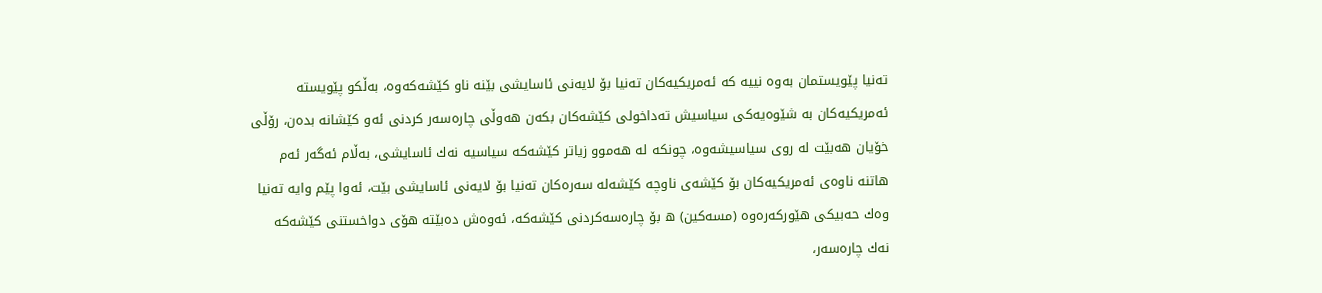ته‌نیا پێویستمان به‌وه‌ نییه‌ كه‌ ئه‌مریكیه‌كان ته‌نیا بۆ لایه‌نی ئاسایشی بێنه‌ ناو كێشه‌كه‌وه‌، به‌ڵكو پێویسته‌ ئه‌مریكیه‌كان به‌ شێوه‌یه‌كی سیاسیش ته‌داخولی كێشه‌كان بكه‌ن هه‌وڵی چاره‌سه‌ر كردنی ئه‌و كێشانه‌ بده‌ن، رۆڵی خۆیان هه‌بێت له‌ روی سیاسیشه‌وه‌، چونكه‌ له‌ هه‌موو زیاتر كێشه‌كه‌ سیاسیه‌ نه‌ك ئاسایشی، به‌ڵام ئه‌گه‌ر ئه‌م هاتنه‌ ناوه‌ی ئه‌مریكیه‌كان بۆ كێشه‌ی ناوچه‌ كێشه‌له‌ سه‌ره‌كان ته‌نیا بۆ لایه‌نی ئاسایشی بێت، ئه‌وا پێم وایه‌ ته‌نیا وه‌ك حه‌بیكی هێوركه‌ره‌وه‌ (مسه‌كین) ه‌ بۆ چاره‌سه‌كردنی كێشه‌كه‌، ئه‌وه‌ش ده‌بێته‌ هۆی دواخستنی كێشه‌كه‌ نه‌ك چاره‌سه‌ر،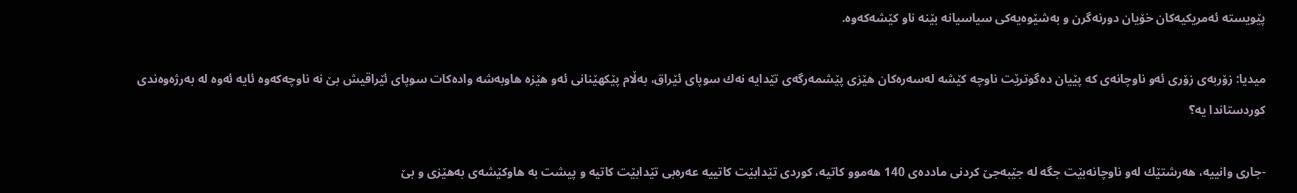پێویسته‌ ئه‌مریكیه‌كان خۆیان دورنه‌گرن و به‌شێوه‌یه‌كی سیاسیانه‌ بێنه‌ ناو كێشه‌كه‌وه‌.

میدیا: زۆربه‌ی زۆری ئه‌و ناوچانه‌ی كه‌ پێیان ده‌گوترێت ناوچه‌ كێشه‌ له‌سه‌ره‌كان هێزی پێشمه‌رگه‌ی تێدایه‌ نه‌ك سوپای ئێراق، به‌ڵام پێكهێنانی ئه‌و هێزه‌ هاوبه‌شه‌ واده‌كات سوپای ئێراقیش بێ نه‌ ناوچه‌كه‌وه‌ ئایه‌ ئه‌وه‌ له‌ به‌رژه‌وه‌ندی كوردستاندا یه‌؟

-جاری وانییه‌، هه‌رشتێك له‌و ناوچانه‌بێت جگه‌ له‌ جێبه‌جێ كردنی مادده‌ی 140 هه‌موو كاتیه‌، كوردی تێدابێت كاتییه‌ عه‌ره‌بی تێدابێت كاتیه‌ و پیشت به‌ هاوكێشه‌ی به‌هێزی و بێ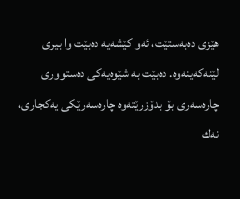هێزی ده‌به‌ستێت، ئه‌و كێشه‌یه‌ ده‌بێت وا بیری لێنه‌كه‌ینه‌وه‌. ده‌بێت به‌ شێوه‌یه‌كی ده‌ستووری چاره‌سه‌ری بۆ بدۆزرێته‌وه‌ چاره‌سه‌رێكی یه‌كجاری، نه‌ك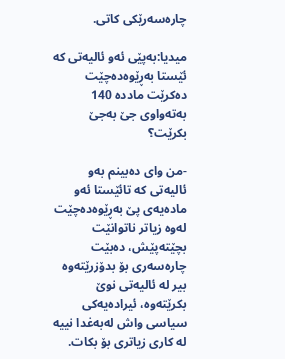چاره‌سه‌رێكی كاتی.

میدیا:به‌پێی ئه‌و ئالیه‌تی كه‌ ئێستا به‌ڕێوه‌ده‌چێت ده‌كرێت مادده‌ 140 به‌ته‌واوی جێ به‌جێ بكرێت؟

-من وای ده‌بینم به‌و ئالیه‌تی كه‌ تائێستا ئه‌و ماده‌یه‌ی پێ به‌ڕێوه‌ده‌چێت له‌وه‌ زیاتر ناتوانێت بچێته‌پێش، ده‌بێت چاره‌سه‌ری بۆ بدۆزرێته‌وه‌ بیر له‌ ئالیه‌تی نوێ بكرێته‌وه‌، ئیراده‌یه‌كی سیاسی واش له‌به‌غدا نییه‌ له‌ كاری زیاتری بۆ بكات.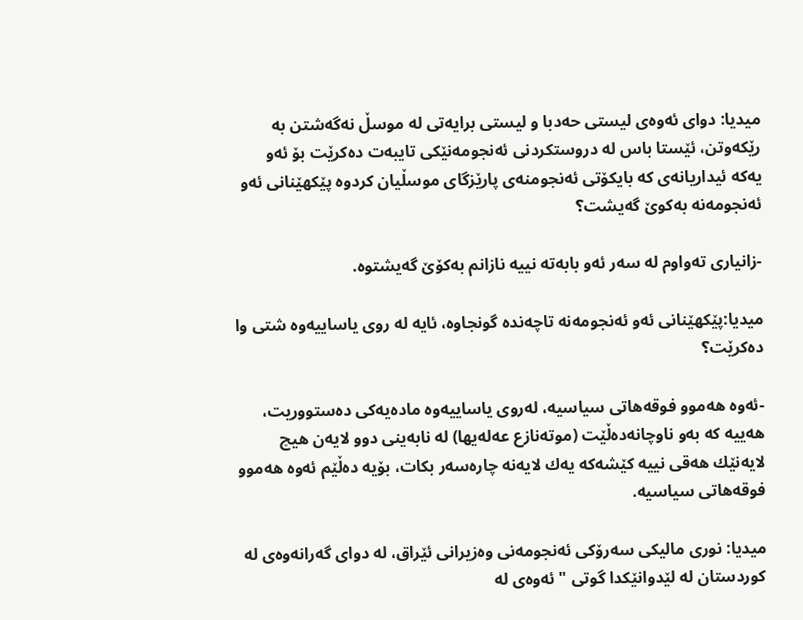میدیا: دوای ئه‌وه‌ی لیستی حه‌دبا و لیستی برایه‌تی له‌ موسڵ نه‌گه‌شتن به‌ رێكه‌وتن، ئێستا باس له‌ دروستكردنی ئه‌نجومه‌نێكی تایبه‌ت ده‌كرێت بۆ ئه‌و یه‌كه‌ ئیداریانه‌ی كه‌ بایكۆتی ئه‌نجومنه‌ی پارێزگای موسڵیان كردوه‌ پێكهێنانی ئه‌و ئه‌نجومه‌نه‌ به‌كوێ گه‌یشت؟

-زانیاری ته‌واوم له‌ سه‌ر ئه‌و بابه‌ته‌ نییه‌ نازانم به‌كۆێ گه‌یشتوه‌.

میدیا:پێكهێنانی ئه‌و ئه‌نجومه‌نه‌ تاچه‌نده‌ گونجاوه‌، ئایه‌ له‌ روی یاساییه‌وه‌ شتی وا ده‌كرێت؟

-ئه‌وه‌ هه‌موو فوقه‌هاتی سیاسیه‌، له‌روی یاساییه‌وه‌ ماده‌یه‌كی ده‌ستووریت، هه‌ییه‌ كه‌ به‌و ناوچانه‌ده‌ڵێت (موته‌نازع عه‌له‌یها) له‌ نابه‌ینی دوو لایه‌ن هیچ لایه‌نێك هه‌قی نییه‌ كێشه‌كه‌ یه‌ك لایه‌نه‌ چاره‌سه‌ر بكات، بۆیه‌ ده‌ڵێم ئه‌وه‌ هه‌موو فوقه‌هاتی سیاسیه‌.

میدیا: نوری مالیكی سه‌رۆكی ئه‌نجومه‌نی وه‌زیرانی ئێراق، له‌ دوای گه‌رانه‌وه‌ی له‌ كوردستان له‌ لێدوانێكدا گوتی "ئه‌وه‌ی له‌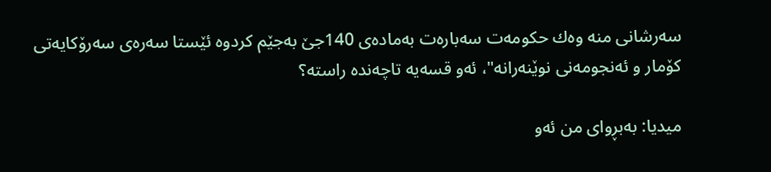سه‌رشانی منه‌ وه‌ك حكومه‌ت سه‌باره‌ت به‌ماده‌ی 140جێ به‌جێم كردوه‌ ئێستا سه‌ره‌ی سه‌رۆكایه‌تی كۆمار و ئه‌نجومه‌نی نوێنه‌رانه‌"، ئه‌و قسه‌یه‌ تاچه‌نده‌ راسته‌؟

میدیا: به‌بڕوای من ئه‌و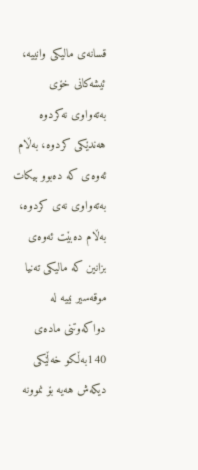قسانه‌ی مالیكی وانییه‌، ئیشه‌كانی خۆی به‌ته‌واوی نه‌كردوه‌ هه‌ندێكی كردوه‌، به‌ڵام ئه‌وه‌ی كه‌ ده‌بوو بیكات به‌ته‌واوی نه‌ی كردوه‌، به‌ڵام ده‌بێت ئه‌وه‌ی بزانین كه‌ مالیكی ته‌نیا موقه‌سیر نییه‌ له‌ دواكه‌وتنی ماده‌ی 140به‌ڵكو خه‌ڵێكی دیكه‌ش هه‌یه‌ بۆ نموونه‌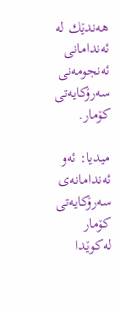هه‌ندێك له‌ ئه‌ندامانی ئه‌نجومه‌نی سه‌رۆكایه‌تی كۆمار.

میدیا: ئه‌و ئه‌ندامانه‌ی سه‌رۆكایه‌تی كۆمار له‌كوێدا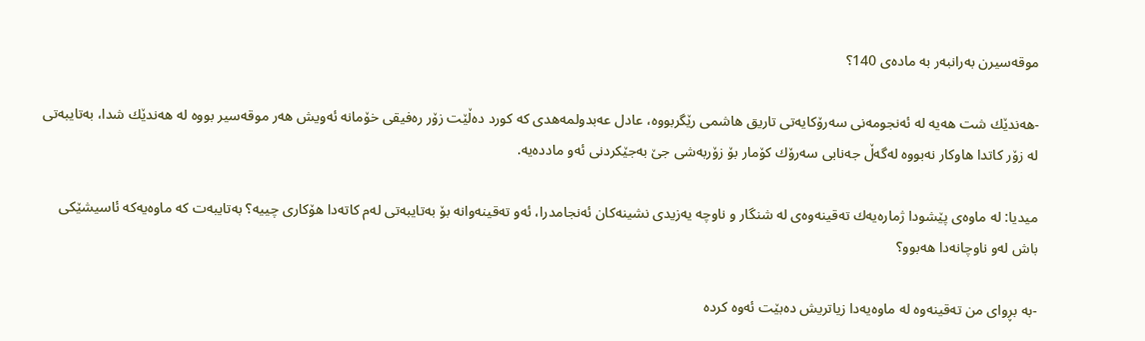موقه‌سیرن به‌رانبه‌ر به‌ ماده‌ی 140؟

-هه‌ندێك شت هه‌یه‌ له‌ ئه‌نجومه‌نی سه‌رۆكایه‌تی تاریق هاشمی رێگربووه‌، عادل عه‌بدولمه‌هدی كه‌ كورد ده‌ڵێت زۆر ره‌فیقی خۆمانه‌ ئه‌ویش هه‌ر موقه‌سیر بووه‌ له‌ هه‌ندێك شدا، به‌تایبه‌تی له‌ زۆر كاتدا هاوكار نه‌بووه‌ له‌گه‌ڵ جه‌نابی سه‌رۆك كۆمار بۆ زۆربه‌شی جێ به‌جێكردنی ئه‌و مادده‌یه‌.

میدیا: له‌ ماوه‌ی پێشودا ژماره‌یه‌ك ته‌قینه‌وه‌ی له‌ شنگار و ناوچه‌ یه‌زیدی نشینه‌كان ئه‌نجامدرا، ئه‌و ته‌قینه‌وانه‌ بۆ به‌تایبه‌تی له‌م كاته‌دا هۆكاری چییه‌؟ به‌تایبه‌ت كه‌ ماوه‌یه‌كه‌ ئاسیشێكی باش له‌و ناوچانه‌دا هه‌بوو؟

-به‌ بڕوای من ته‌قینه‌وه‌ له‌ ماوه‌یه‌دا زیاتریش ده‌بێت ئه‌وه‌ كرده‌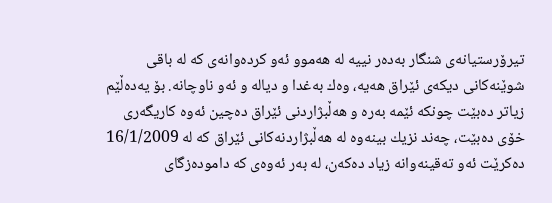تیرۆرستیانه‌ی شنگار به‌ده‌ر نییه‌ له‌ هه‌موو ئه‌و كرده‌وانه‌ی كه‌ له‌ باقی شوێنه‌كانی دیكه‌ی ئێراق هه‌یه‌، وه‌ك به‌غدا و دیاله‌ و ئه‌و ناوچانه‌. بۆ یه‌ده‌ڵێم زیاتر ده‌بێت چونكه‌ ئێمه‌ به‌ره‌ و هه‌ڵبژاردنی ئێراق ده‌چین ئه‌وه‌ كاریگه‌ری خۆی ده‌بێت، چه‌ند نزیك بینه‌وه‌ له‌ هه‌ڵبژاردنه‌كانی ئێراق كه‌ له‌ 16/1/2009 ده‌كرێت ئه‌و ته‌قینه‌وانه‌ زیاد ده‌كه‌ن، له‌ به‌ر ئه‌وه‌ی كه‌ داموده‌زگای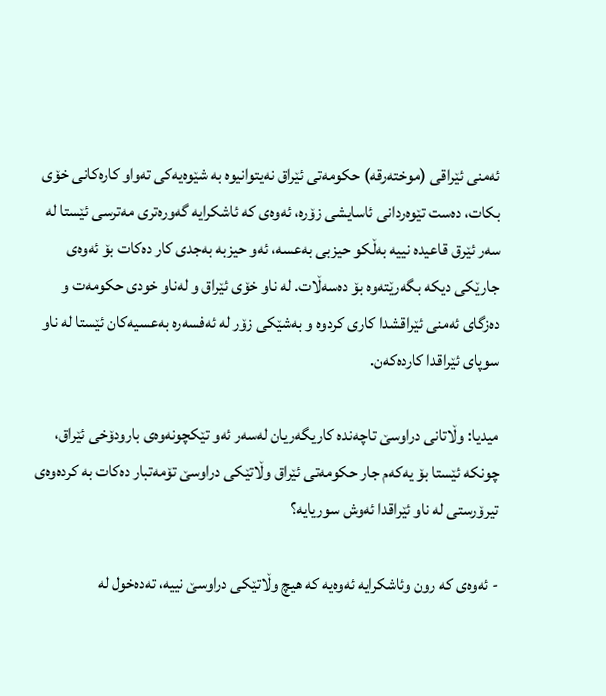ئه‌منی ئێراقی (موخته‌رقه‌) حكومه‌تی ئێراق نه‌یتوانیوه‌ به‌ شێوه‌یه‌كی ته‌واو كاره‌كانی خۆی بكات، ده‌ست تێوه‌ردانی ئاسایشی زۆره‌، ئه‌وه‌ی كه‌ ئاشكرایه‌ گه‌وره‌تری مه‌ترسی ئێستا له‌ سه‌ر ئێرق قاعیده‌ نییه‌ به‌ڵكو حیزبی به‌عسه‌، ئه‌و حیزبه‌ به‌جدی كار ده‌كات بۆ ئه‌وه‌ی جارێكی دیكه‌ بگه‌رێته‌وه‌ بۆ ده‌سه‌ڵات. له‌ ناو خۆی ئێراق و له‌ناو خودی حكومه‌ت و ده‌زگای ئه‌منی ئێراقشدا كاری كردوه‌ و به‌شێكی زۆر له‌ ئه‌فسه‌ره‌ به‌عسیه‌كان ئێستا له‌ ناو سوپای ئێراقدا كارده‌كه‌ن.

میدیا: وڵاتانی دراوسێ تاچه‌نده‌ كاریگه‌ریان له‌سه‌ر ئه‌و تێكچونه‌وه‌ی بارودۆخی ئێراق، چونكه‌ ئێستا بۆ یه‌كه‌م جار حكومه‌تی ئێراق وڵاتێكی دراوسێ تۆمه‌تبار ده‌كات به‌ كرده‌وه‌ی تیرۆرستی له‌ ناو ئێراقدا ئه‌وش سوریایه‌؟

- ئه‌وه‌ی كه‌ رون وئاشكرایه‌ ئه‌وه‌یه‌ كه‌ هیچ وڵاتێكی دراوسێ نییه‌، ته‌ده‌خول له‌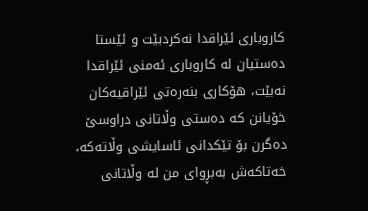كاروباری ئێراقدا نه‌كردبێت و ئێستا ده‌ستیان له‌ كاروباری ئه‌منی ئێراقدا نه‌بێت، هۆكاری بنه‌ره‌تی ئێراقیه‌كان خۆیانن كه‌ ده‌ستی وڵاتانی دراوسێ ده‌گرن بۆ تێكدانی ئاسایشی وڵاته‌كه‌، خه‌تاكه‌ش به‌بڕوای من له‌ وڵاتانی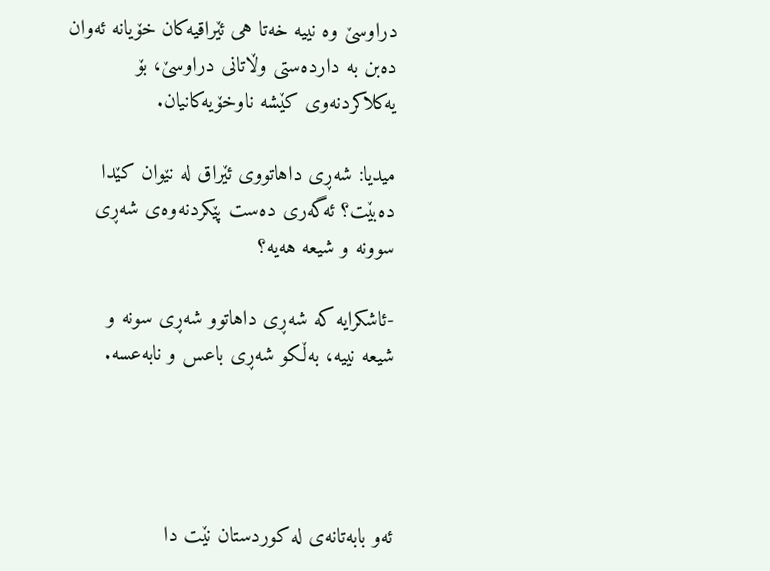دراوسێ وه‌ نییه‌ خه‌تا هی ئێراقیه‌كان خۆیانه‌ ئه‌وان ده‌بن به‌ دارده‌ستی وڵاتانی دراوسێ، بۆ یه‌كلاكردنه‌وی كێشه‌ ناوخۆیه‌كانیان.

میدیا: شه‌ڕی داهاتووی ئێراق له‌ نێوان كێدا ده‌بێت؟ ئه‌گه‌ری ده‌ست پێكردنه‌وه‌ی شه‌ڕی سوونه‌ و شیعه‌ هه‌یه‌؟

-ئاشكرایه‌ كه‌ شه‌ڕی داهاتوو شه‌ڕی سونه‌ و شیعه‌ نییه‌، به‌ڵكو شه‌ڕی باعس و نابه‌عسه‌.




ئه‌و بابه‌تانه‌ی له‌ کوردستان نێت دا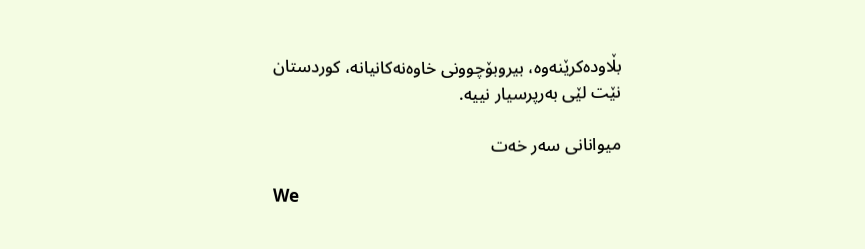بڵاوده‌کرێنه‌وه‌، بیروبۆچوونی خاوه‌نه‌کانیانه‌، کوردستان نێت لێی به‌رپرسیار نییه‌.

میوانانی سەر خەت

We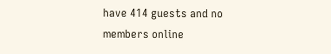have 414 guests and no members online